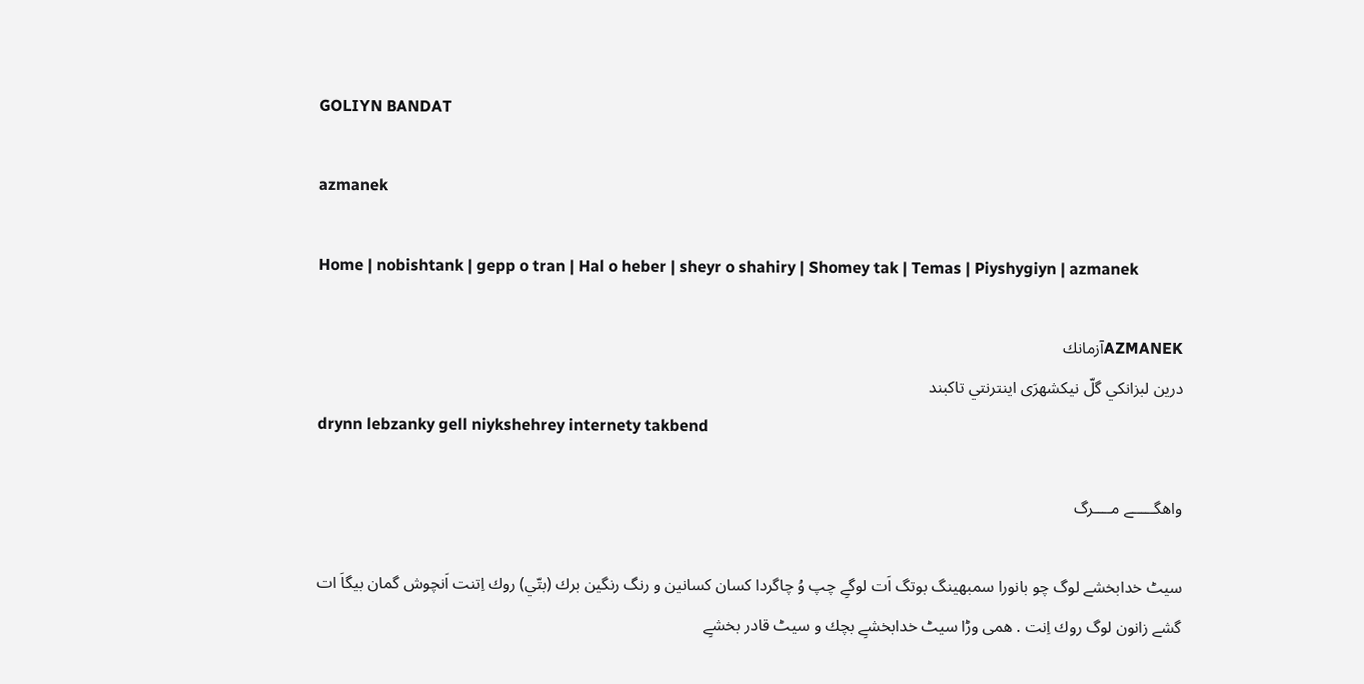GOLIYN BANDAT

azmanek

Home | nobishtank | gepp o tran | Hal o heber | sheyr o shahiry | Shomey tak | Temas | Piyshygiyn | azmanek

AZMANEKآزمانك
درين لبزانكي گلّ نيكشهرَی اينترنتي تاكبند
drynn lebzanky gell niykshehrey internety takbend

واهگـــــے مــــرگ

سيٹ خدابخشے لوگ چو بانورا سمبهينگ بوتگ اَت لوگےِ چپ وُ چاگردا كسان كسانين و رنگ رنگين برك (بتّي) روك اِتنت اَنچوش گمان بيگاَ ات گشے زانون لوگ روك اِنت . همی وڑا سيٹ خدابخشےِ بچك و سيٹ قادر بخشےِ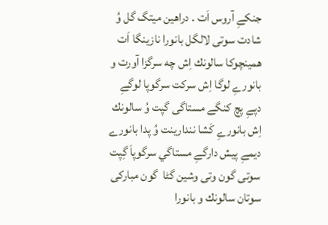جنكےِ آروس اَت . دراهين ميتگ گل وُ شادت سوتی لالگل بانورا نازينگا اَت همينچوكا سالونك اِش چه سرگزا آورت و بانورےِ لوگا اِش سركت سرگوپا لوگےِ‌ دپےِ پچ كنگے مستاگی گپت وُ سالونك اِش بانورےِ كَشا نندارينت وُ پدا بانورے ديمےِ پيش دارگےِ مستاگي سرگوپاَ گِپت سوتی گون وت‍ی وشين گٹا  گون مباركی سوتان سالونك و بانورا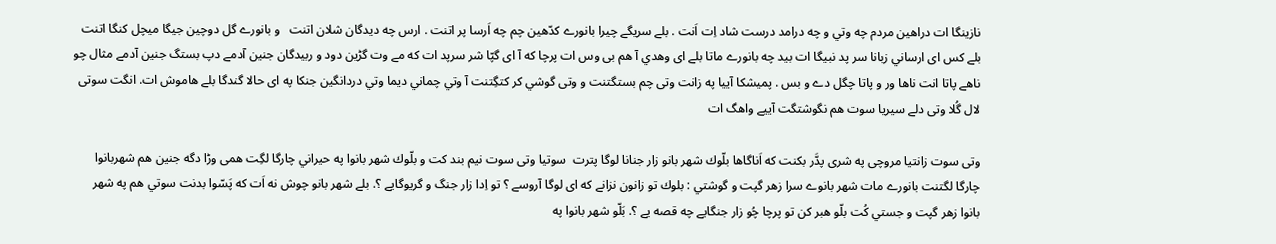نازينگا ات دراهين مردم چه وتي و چه درامد درست شاد اِت اَنت . بلے سريگے چيرا بانورے كدّهين چم چه اَرسا پر اتنت . ارس چه ديدگان شلان اتنت   و بانورے گل دوچین جيگا میچل كنگا اتنت بلے كس ای ارساني زبانا سر پد نبيگا ات بيد چه بانورے ماتا بلے ای وهدي آ هم بی وس ات پرچا كه آ ای گپّا شر سرپد ات كه مے وت گڑين دود و ربيدگان جنين آدمے دپ بستگ جنين آدمے مثال چو ناهے پاتا انت ناها ور و پاتا چگل دے و بس . پميشكا آييا په زانت وتی چم بستگتنت و وتی گوشي كر كتگِتنت آ وتي چماني ديما وتي دردانگين جنكا په ای حالا گندگا بلے هاموش ات. انگت سوتی لال گُلا وتی دلے سيريا سوت هم نگوشتگت آييے واهگ ات

وتی سوت زانتیا مروچی په شری پدَّر بكنت كه اَناگاها بلّوك شهر بانو زار جنانا لوگا پترت  سوتیا وتی سوت نيم بند كت و بلّوك شهر بانوا په حيراني چارگا لگِت همی وڑا دگه جنين هم شهربانوا چارگا لگتنت بانورے مات شهر بانوے سرا زهر گپت و گوشتي : بلوك تو زانون نزانے كه ای لوگا آروسے ؟ تو اِدا زار جنگ و گريوگايے ؟. بلے شهر بانو چوش نه اَت كه پَسّوا بدنت سوتي هم په شهر بانوا زهر گپت و جستي كُت بلّو هبر كن تو پرچا چُو زار جنگايے چه قصه يے ؟. بَلّو شهر بانوا په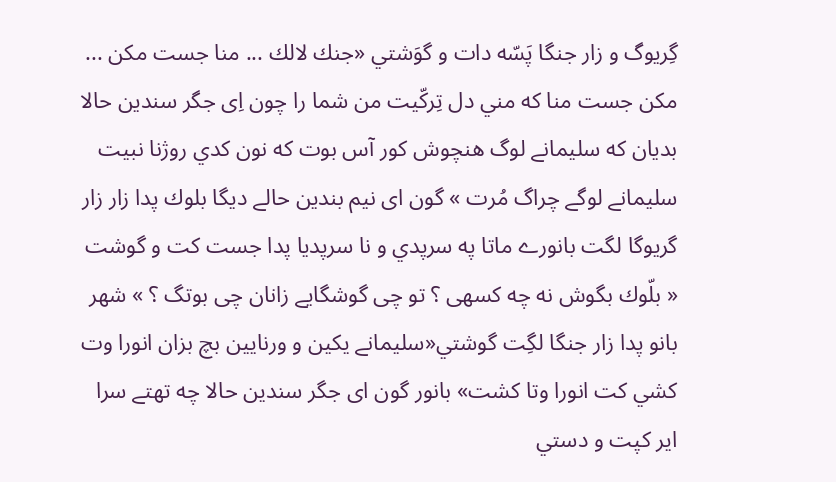گِريوگ و زار جنگا پَسّه دات و گوَشتي «جنك لالك ... منا جست مكن ... مكن جست منا كه مني دل تِركّيت من شما را چون اِی جگر سندين حالا بديان كه سليمانے لوگ هنچوش كور آس بوت كه نون كدي روژنا نبيت سليمانے لوگے چراگ مُرت » گون ای نيم بندين حالے ديگا بلوك پدا زار زار گريوگا لگت بانورے ماتا په سرپدي و نا سرپديا پدا جست كت و گوشت « بلّوك بگوش نه چه كسهی ؟ تو چی گوشگايے زانان چی بوتگ ؟ » شهر بانو پدا زار جنگا لگِت گوشتي«سليمانے يكين و ورنايين بچ بزان انورا وت كشي كت انورا وتا كشت» بانور گون ای جگر سندين حالا چه تهتے سرا اير كپت و دستي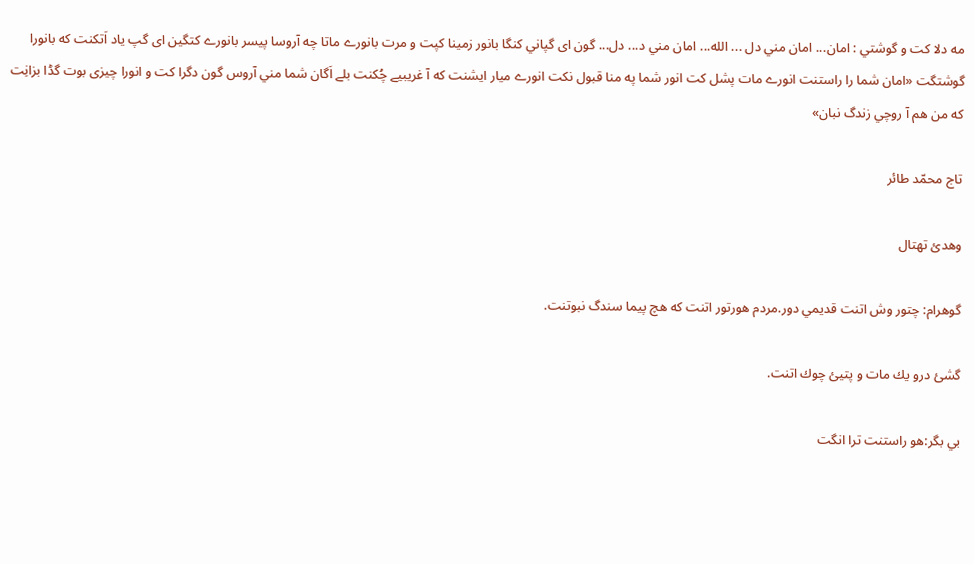مه دلا كت و گوشتي : امان... امان مني دل ... الله... امان مني د... دل... گون ای گپاني كنگا بانور زمينا كپت و مرت بانورے ماتا چه آروسا پيسر بانورے كتگين ای گپ ياد اَتكنت كه بانورا گوشتگت «امان شما را راستنت انورے مات پشل كت انور شما په منا قبول نكت انورے ميار ايشنت كه آ غريبیے چُكنت بلے اَگان شما مني آروس گون دگرا كت و انورا چيزی بوت گڈا بزانِت كه من هم آ روچي زندگ نبان»

تاج محمّد طائر

وهدئ تهتال

گوهرام: چتور وش اتنت قديمي دور.مردم هورتور اتنت كه هچ پيما سندگ نبوتنت.

گشئ درو يك مات و پتيئ چوك اتنت.

بي بگر:هو راستنت ترا انگت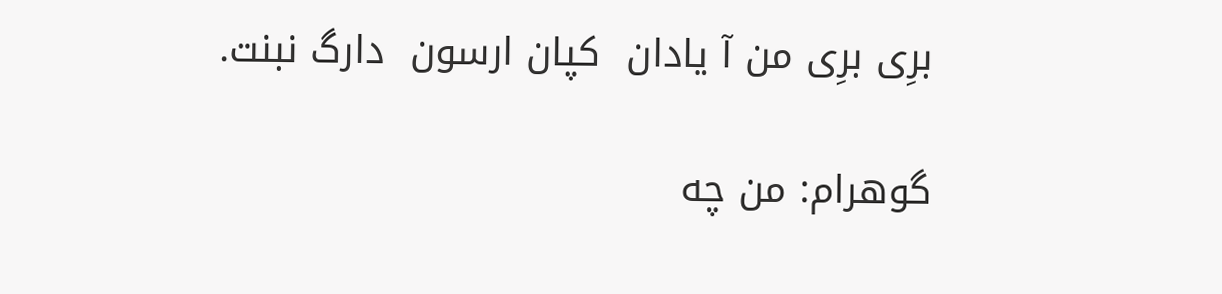برِی برِی من آ يادان  كپان ارسون  دارگ نبنت.

گوهرام: من چه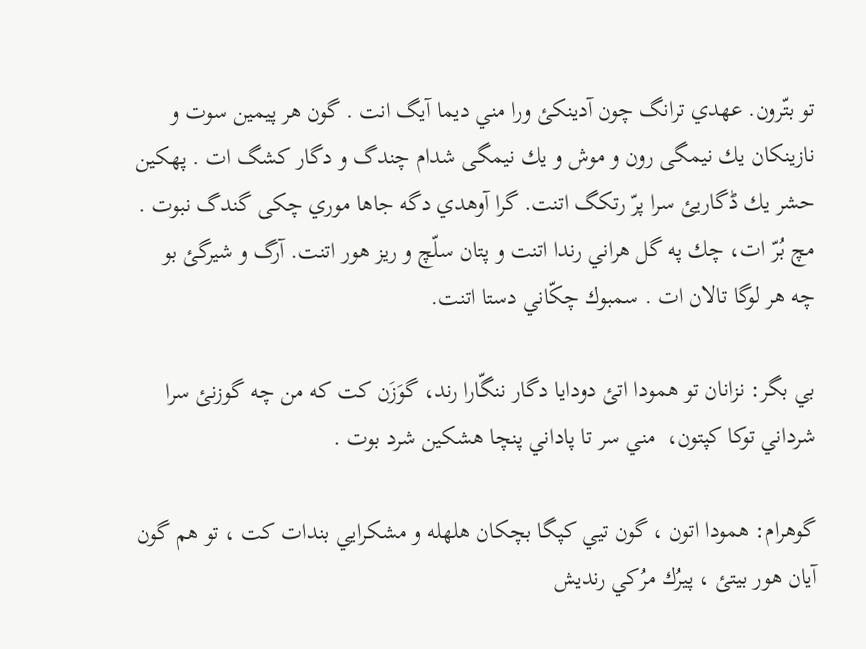تو بتّرون. عهدي ترانگ چون آدينكئ ورا مني ديما آيگ انت . گون هر پيمين سوت و نازينكان يك نيمگی رون و موش و يك نيمگی شدام چندگ و دگار كشگ ات . پهكين حشر يك ڈگاريئ سرا پرّ رتكگ اتنت. گرا آوهدي دگه جاها موري چكی گندگ نبوت . مچ بُرّ ات، چك په گل هراني رندا اتنت و پتان سلّچ و ريز هور اتنت. آرگ و شيرگئ بو چه هر لوگا تالان ات . سمبوك چكّاني دستا اتنت.

بي بگر: نزانان تو همودا اتئ دودايا دگار ننگّارا رند، گوَزَن كت كه من چه گوزنئ سرا شرداني توكا كپتون،  مني سر تا پاداني پنچا هشكين شرد بوت .

گوهرام: همودا اتون ، گون تيي كپگا بچكان هلهله و مشكرايي بندات كت ، تو هم گون آيان هور بيتئ ، پيرُك مرُكي رنديش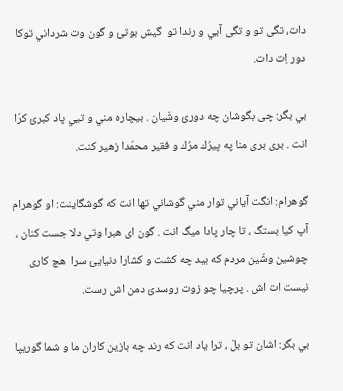دات، تگی تو و تگی آيي و رندا تو  گيش بوتئ و گون وت شرداني توكا دور اِت دات.

بي بگر: چی بگوشان چه دورئ وشّيان . بيچاره مني و تيي پاد كبرئ كرّا انت . بری بری منا په پيرُك مرُك و فقير محمّدا زهير كنت.

گوهرام: انگت آياني توار مني گوشاني تها انت كه گوشگاينت: او گوهرام آپ كيا بستگ ، تا چار پادا ميگ انت . گون ای هبرا وتي دلا جست كنان ، چوشين وشّين مردم كه بيد چه كشت و كشارا دنيايئ سرا  هچ كاری نيست ات اش . پرچيا چو زوت روسدئ دمن اش رست.

بي بگر: اشان تو بلّ ، ترا ياد انت كه رند چه بازين كاران ما و شما گوريپا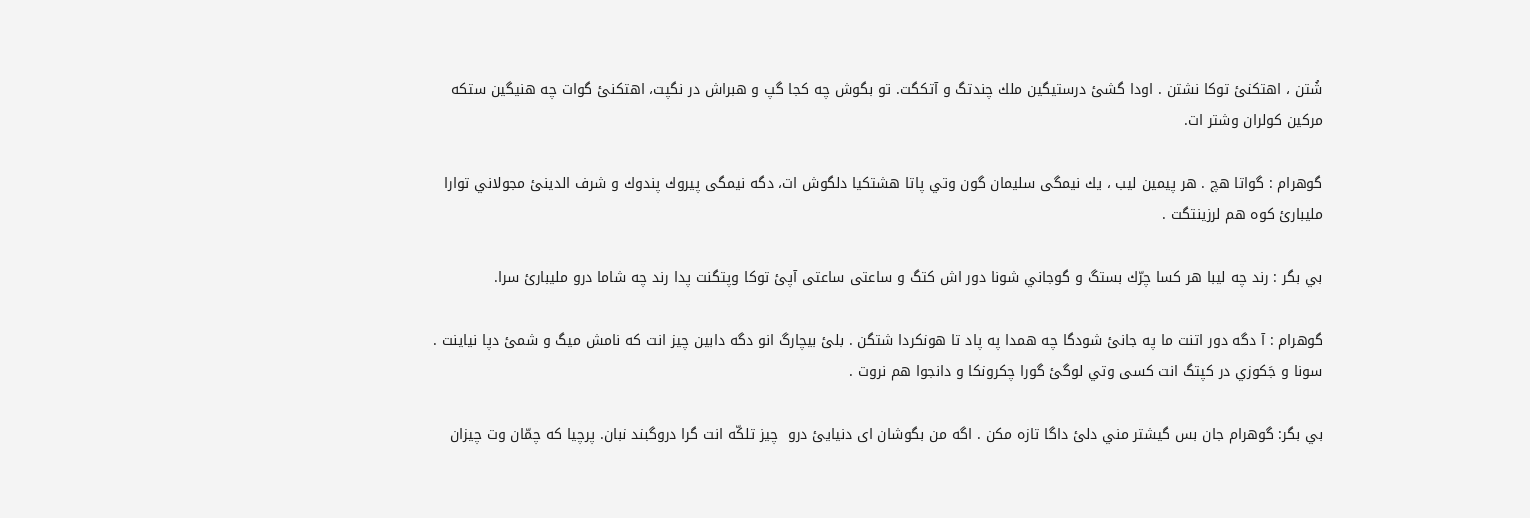شُتن ، اهتكنئ توكا نشتن . اودا گشئ درستيگين ملك چندتگ و آتكگت. تو بگوش چه كجا گپ و هبراش در نگپت، اهتكنئ گوات چه هنيگين ستكه مركين كولران وشتر ات.

گوهرام : گواتا هچ . هر پيمين ليب ، يك نيمگی سليمان گون وتي پاتا هشتكيا دلگوش ات، دگه نيمگی پيروك پندوك و شرف الدينئ مجولاني توارا مليبارئ كوه هم لرزينتگت .

بي بگر : رند چه ليبا هر كسا چرّك بستگ و گوجاني شونا دور اش كتگ و ساعتی ساعتی آپئ توكا وپتگنت پدا رند چه شاما درو مليبارئ سرا.

گوهرام : آ دگه دور اتنت ما په جانئ شودگا چه همدا په پاد تا هونكردا شتگن . بلئ بيچارگ انو دگه دابین چيز انت كه نامش ميگ و شمئ دپا نياينت . سونا و جَكوزي در كپتگ انت كسی وتي لوگئ گورا چكرونكا و دانجوا هم نروت .

بي بگر: گوهرام جان بس گيشتر مني دلئ داگا تازه مكن . اگه من بگوشان ای دنيايئ درو  چيز تلكّه انت گرا دروگبند نبان. پرچيا كه چمّان وت چيزان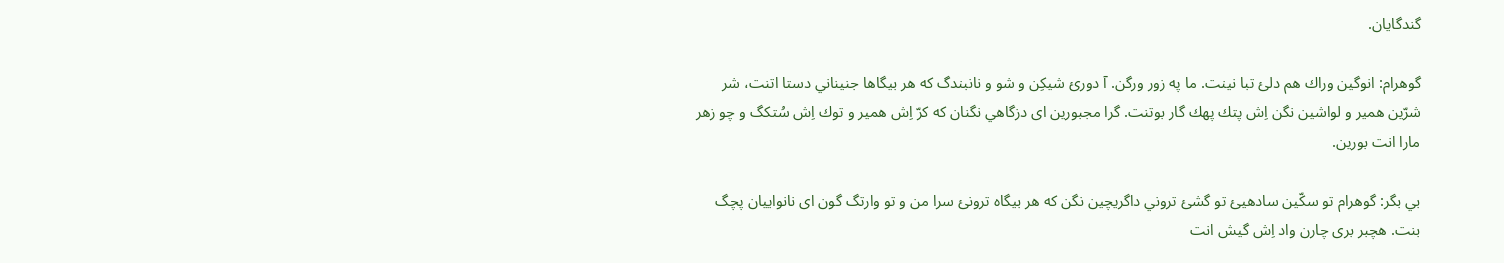گندگايان.

گوهرام: انوگين وراك هم دلئ تبا نينت. ما په زور ورگن. آ دورئ شيكِن و شو و نانبندگ كه هر بيگاها جنيناني دستا اتنت، شر شرّين همير و لواشين نگن اِش پتك پهك گار بوتنت. گرا مجبورين ای دزگاهي نگنان كه كرّ اِش همير و توك اِش سُتكگ و چو زهر مارا انت بورين.

بي بگر: گوهرام تو سكّين سادهیئ تو گشئ تروني داگريچين نگن كه هر بيگاه ترونئ سرا من و تو وارتگ گون ای نانواييان پچگ بنت. هچبر بری چارن واد اِش گيش انت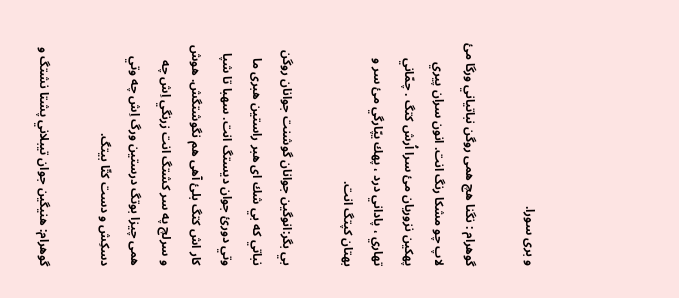و بری سورا.

گوهرام : نگنا هچ همی روگن نباتياني ورگا مئ لاپ چو مشكا رنگ انت. انون سران پيري پهكين نزوريان مئ سرا اُرش كتگ . چمّاني تهاري ، پاداني درد ، پهك يپّارگي مئ سر و بهتان كپتگ انت.

بي بگر:انوگين جوانان گوشنت جوانان روگن نباتي كه بي شك ای هبر راستين هبری ما وتي دورئ جوان ديستگ انت. سهبا تا شپا كار اش كتگ بلئ آهی هم نگوشتگش. هوش و سرلچ په سر كشتگ انت زرنگي اِش چه همی چيزا بوتگ درستين ورگ اِش چه وتي  دسكِش و دست كتّا بيتگ.

گوهرام: هنيگين جوان تيبلاني پشتا نشتگ و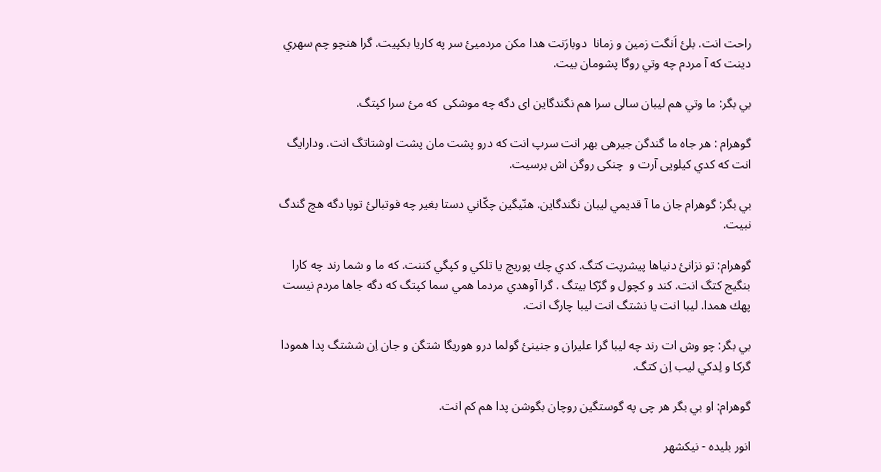راحت انت. بلئ اَنگت زمين و زمانا  دوبارَنت هدا مكن مردميئ سر په كاريا بكپيت. گرا هنچو چم سهري دينت كه آ مردم چه وتي روگا پشومان بيت.

بي بگر: ما وتي هم ليبان سالی سرا هم نگندگاين ای دگه چه موشكی  كه مئ سرا كپتگ.

گوهرام : هر جاه ما گندگن جيرهی بهر انت سرپ انت كه درو پشت مان پشت اوشتاتگ انت. ودارايگ انت كه كدي كيلویی آرت و  چنكی روگن اش برسيت.

بي بگر: گوهرام جان ما آ قديمي ليبان نگندگاين. هنّيگين چكّاني دستا بغير چه فوتبالئ توپا دگه هچ گندگ نبيت.

گوهرام: تو نزانئ دنياها پيشرپت كتگ. كدي چك پوريچ يا تلكي و كپگي كننت. كه ما و شما رند چه كارا بنگيج كتگ انت. كند و كچول و گرّكا بيتگ . گرا آوهدي مردما همي سما كپتگ كه دگه جاها مردم نيست پهك همدا. ليبا انت يا نشتگ انت ليبا چارگ انت.

بي بگر: چو وش ات رند چه ليبا گرا عليران و جنينئ گولما درو هوريگا شتگن و جان اِن ششتگ پدا همودا گركا و لِدكي ليب اِن كتگ.

گوهرام: او بي بگر هر چی په گوستگين روچان بگوشن پدا هم كم انت.

انور بليده - نيكشهر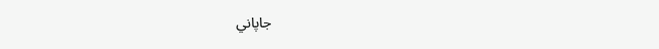جاپاني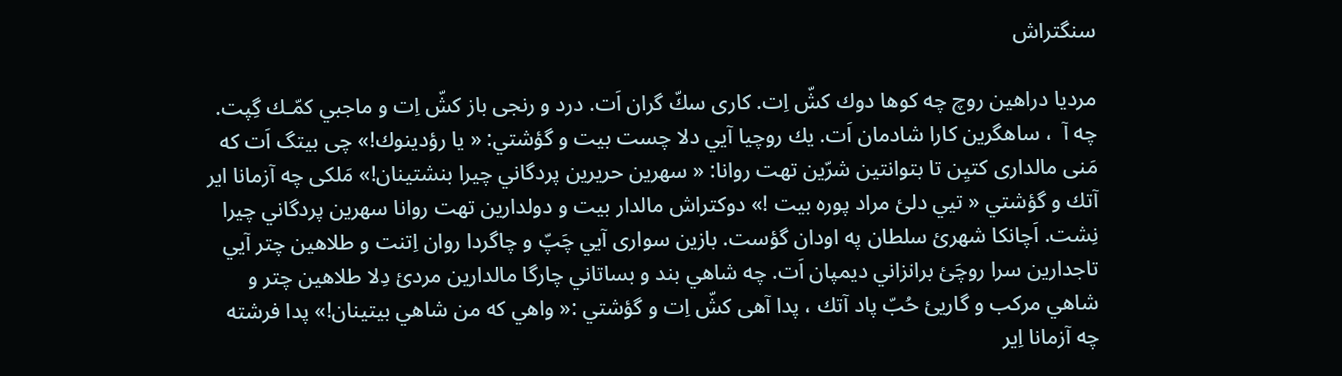سنگتراش

مرديا دراهين روچ چه كوها دوك كشّ اِت. كاری سكّ گران اَت. درد و رنجی باز كشّ اِت و ماجبي كمّـك گِپت. چه آ  ، ساهگرين كارا شادمان اَت. يك روچيا آيي دلا چست بيت و گؤشتي: « يا رؤدينوك!» چی بيتگ اَت كه مَنی مالداری كتيِن تا بتوانتين شرّين تهت روانا: « سهرين حريرين پردگاني چيرا بنشتينان!» مَلكی چه آزمانا اير آتك و گؤشتي « تيي دلئ مراد پوره بيت !» دوكتراش مالدار بيت و دولدارين تهت روانا سهرين پردگاني چيرا نِشت. اَچانكا شهرئ سلطان په اودان گؤست. بازين سواری آيي چَپّ و چاگردا روان اِتنت و طلاهين چتر آيي تاجدارين سرا روچَئ برانزاني ديمپان اَت. چه شاهي بند و بساتاني چارگا مالدارين مردئ دِلا طلاهين چتر و شاهي مركب و گاريئ حُبّ پاد آتك ، پدا آهی كشّ اِت و گؤشتي :« واهي كه من شاهي بيتينان!» پدا فرشته چه آزمانا اِير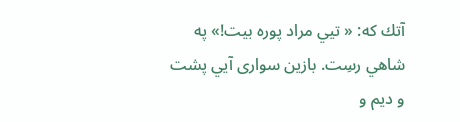آتك كه: « تيي مراد پوره بيت!» په شاهي رسِت. بازين سواری آيي پشت و ديم و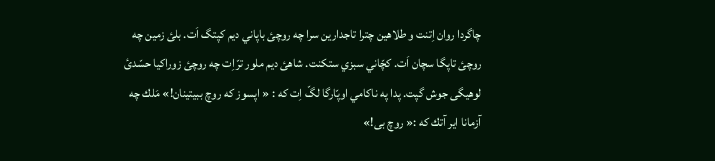چاگردا روان اِتنت و طلاهين چترا تاجدارين سرا چه روچئ باپاني ديم كپتگ اَت. بلئ زمين چه روچئ تاپگا سچان اَت. كچّاني سبزي ستكنت. شاهئ ديم ملور ترّاِت چه روچئ زوراكيا حسّدئ لوهيگی جوش گپت. پدا په ناكامي اوپّارگا لگّ اِت كه : « اپسوز كه روچ ببيتينان!» مَلك چه آزمانا اير آتك كه :« روچ بی!»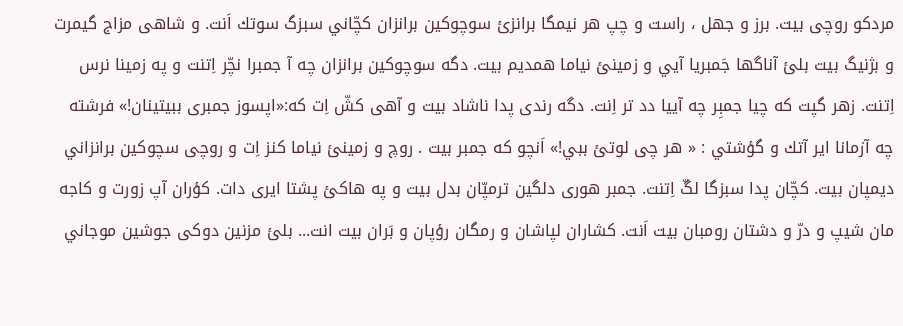مردكو روچی بيت. برز و جهل ، راست و چپ هر نيمگا برانزئ سوچوكين برانزان كچّاني سبزگ سوتك اَنت. و شاهی مزاج گيمرت و بژنيگ بيت بلئ آناگها جَمبريا آيي و زمينئ نياما همديم بيت. دگه سوچوكين برانزان چه آ جمبرا نچّر اِتنت و په زمينا نرس اِتنت. زهر گپت كه چيا جمبِر چه آييا دد تر اِنت. دگه رندی پدا ناشاد بيت و آهی كشّ اِت كه:«اپسوز جمبری ببيتينان!» فرشته چه آزمانا اير آتك و گؤشتي : « هر چی لوتئ ببي!» اَنچو كه جمبر بيت . روچ و زمينئ نياما كنز اِت و روچی سچوكين برانزاني ديمپان بيت. كچّان پدا سبزگا لگّ اِتنت. جمبر هوری دلگين ترمپّان بدل بيت و په هاكئ پشتا ايری دات. كؤران آپ زورت و كاجه مان شيپ و درّ و دشتان رومبان بيت اَنت. كشاران لپاشان و رمگان رؤپان و بَران بيت انت... بلئ مزنين دوكی جوشين موجاني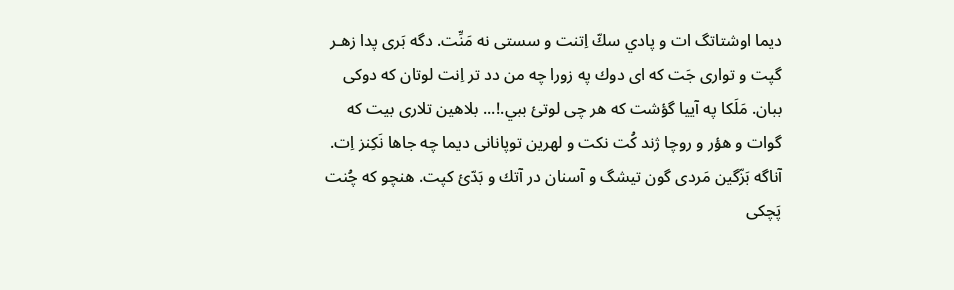ديما اوشتاتگ ات و پادي سكّ اِتنت و سستی نه مَنِّت. دگه بَری پدا زهـر گپت و تواری جَت كه ای دوك په زورا چه من دد تر اِنت لوتان كه دوكی ببان. مَلَكا په آييا گؤشت كه هر چی لوتئ ببي.!... بلاهين تلاری بيت كه گوات و هؤر و روچا ژند كُت نكت و لهرين توپانانی ديما چه جاها نَكِنز اِت. آناگه بَزّگين مَردی گون تيشگ و آسنان در آتك و بَدّئ كپت. هنچو كه چُنت پَچكی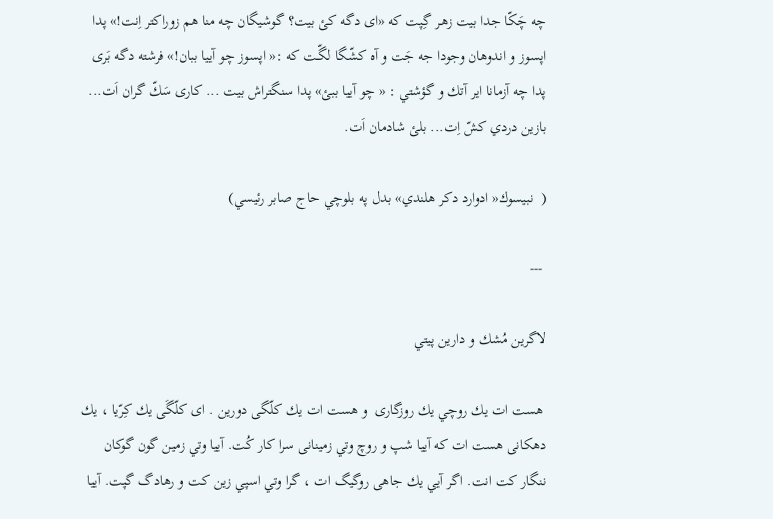چه چَكّا جدا بيت زهـر گِپت كه «ای دگه كئ بيت؟ گوشيگان چه منا هم زوراكتر اِنت!» پدا اپسوز و اندوهان وجودا جه جَت و آه كشّگا لگّـت كه :« اپسوز چو آييا ببان!» فرشته دگه بَری پدا چه آزمانا اير آتك و گؤشتي : « چو آييا ببئ» پدا سنگتراش بيت ... كاری سَكّ گران اَت... بازين دردي كشّ اِت... بلئ شادمان اَت.

(  نبيسوك« ادوارد دكر هلندي» بدل په بلوچي حاج صابر رئيسي)

 ---

لاگرين مُشك و دارين پيتي

 هست ات يك روچي يك روزگاری  و هست ات يك كلّگی دورين . ای كلّگَی يك كِرّیا ، يك دهكانی هست ات كه آييا شپ و روچ وتي زمينانی سرا كار كُت. آييا وتي زمين گون گوكان ننگار كت انت. اگر آيي يك جاهی روگيگ ات ، گرا وتي اسپي زين كت و رهادگ گپت. آييا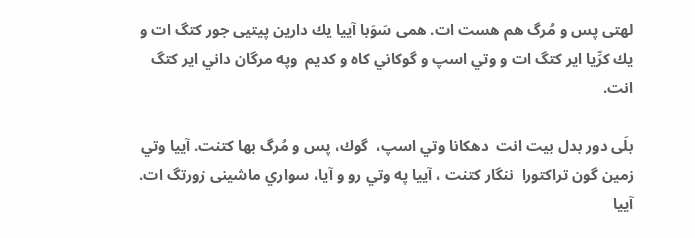لهتی پس و مُرگ هم هست ات. همی سَوَبا آييا يك دارين پيتيی جور كتگ ات و يك كرِّيا اير كتگ ات و وتي اسپ و گوكاني كاه و كديم  وپه مرگان داني اير كتگ انت.

بلَی دور بدل بيت انت  دهكانا وتي اسپ،  گوك، پس و مُرگ بها كتنت. آييا وتي زمين گون تراكتورا  ننگار كتنت ، آييا په وتي رو و آيا، سواري ماشينی زورتگ ات. آييا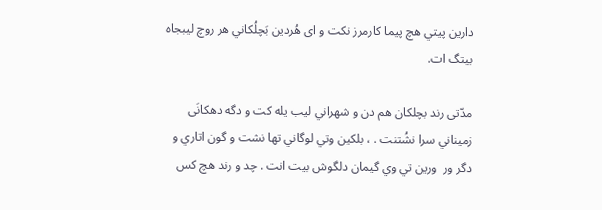دارين پيتي هچ پيما كارمرز نكت و ای هُردين بَچلُكاني هر روچ ليبجاه بيتگ ات.

مدّتی رند بچلكان هم دن و شهراني ليب يله كت و دگه دهكانَی زميناني سرا نشُتنت . ، بلكين وتي لوگاني تها نشت و گون اتاري و دگر ور  ورين تي وي گيمان دلگوش بيت انت . چد و رند هچ كس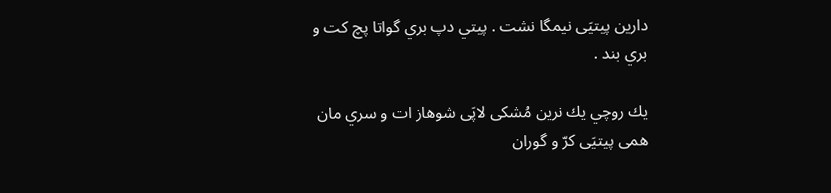دارين پيتيَی نيمگا نشت . پيتي دپ بري گواتا پچ كت و بري بند .

يك روچي يك نرين مُشكی لاپَی شوهاز ات و سري مان همی پيتيَی كرّ و گوران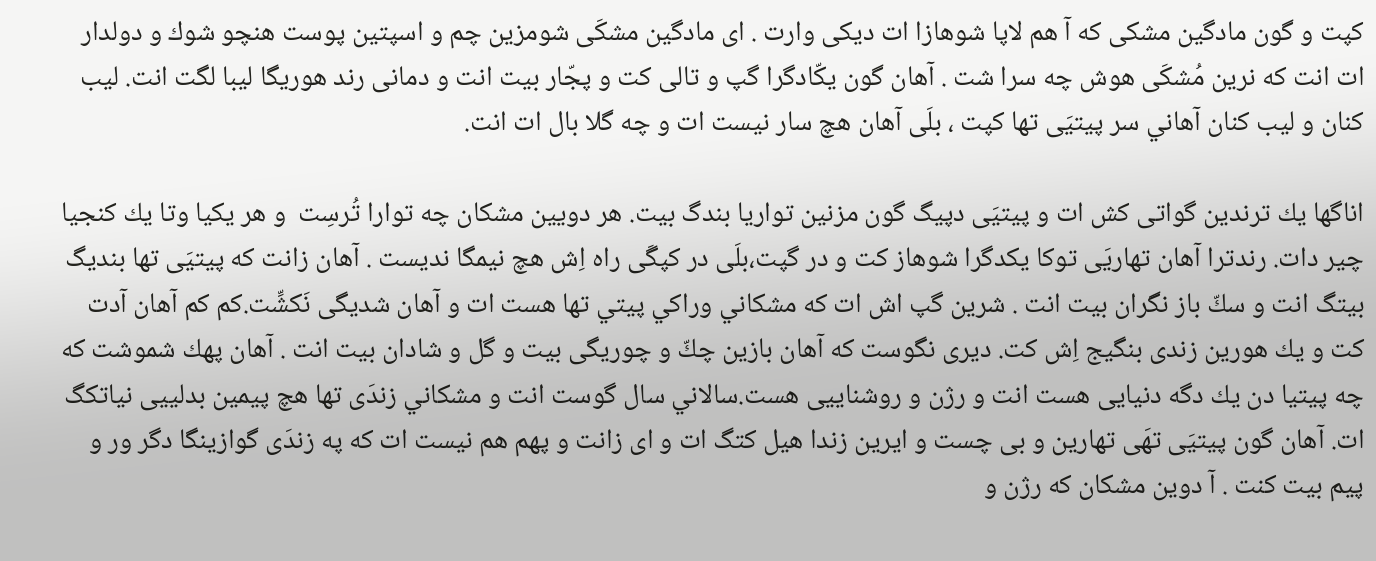كپت و گون مادگين مشكی كه آ هم لاپا شوهازا ات ديكی وارت . ای مادگين مشكَی شومزين چم و اسپتين پوست هنچو شوك و دولدار ات انت كه نرين مُشكَی هوش چه سرا شت . آهان گون يكّادگرا گپ و تالی كت و پجّار بيت انت و دمانی رند هوريگا ليبا لگت انت. ليب كنان و ليب كنان آهاني سر پيتيَی تها كپت ، بلَی آهان هچ سار نيست ات و چه گلا بال ات انت.

اناگها يك ترندين گواتی كش ات و پيتیَی دپيگ گون مزنين تواریا بندگ بيت. هر دويين مشكان چه توارا تُرسِت  و هر يكیا وتا يك كنجیا چير دات. رندترا آهان تهاریَی توكا يكدگرا شوهاز كت و در گپت،بلَی در كپگَی راه اِش هچ نيمگا نديست . آهان زانت كه پيتيَی تها بنديگ بيتگ انت و سكّ باز نگران بيت انت . شرين گپ اش ات كه مشكاني وراكي پيتي تها هست ات و آهان شديگی نَكشِّت.كم كم آهان آدت كت و يك هورين زندی بنگيج اِش كت. ديری نگوست كه آهان بازين چكّ و چوريگی بيت و گل و شادان بيت انت . آهان پهك شموشت كه چه پيتيا دن يك دگه دنيايی هست انت و رژن و روشناييی هست.سالاني سال گوست انت و مشكاني زندَی تها هچ پيمين بدلييی نياتكگ ات. آهان گون پيتيَی تهَی تهارين و بی چست و ايرين زندا هيل كتگ ات و ای زانت و پهم هم نيست ات كه په زندَی گوازينگا دگر ور و پيم بيت كنت . آ دوين مشكان كه رژن و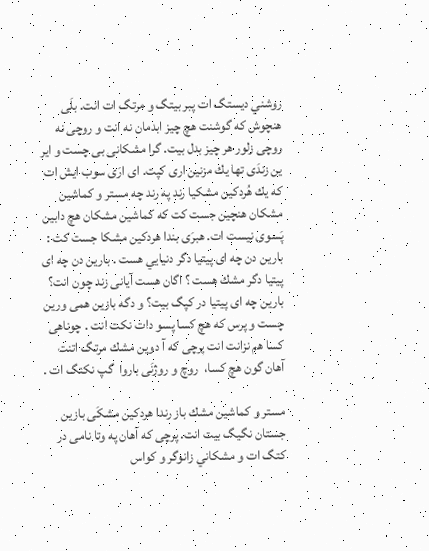روشني ديستگ ات پبر بيتگ و مرتگ ات انت. بلَی هنچوش كه گوشنت هچ چيز ابدمان نه انت و روچی نه روچی زلور هر چيز بدل بيت. گرا مشكانی بی چست و اير ين زندَی تها يك مزنين اری كپت. ای ارَی سوب ايش ات كه يك هُردكين مشكیا رند په رند چه مستر و كماشين مشكان هنچين جست كت كه كماشين مشكان هچ دابين پَسوی نيست ات. هبرَی بندا هردكين مشكا جست كت : بارين دن چه ای پيتيا دگر دنيايي هست . بارين دن چه ای پيتيا دگر مشك هست ؟ اگان هست آيانی زند چون انت؟ بارين چه ای پيتيا در كپگ بيت؟ و دگه بازين همی ورين چست و پرس كه هچ كسا پسو دات نكت انت . چوناهی كسا هم نزانت انت پرچی كه آ دوين مشك مرتگ اتنت آهان گون هچ كسا،  روچ و روژنَی باروا  گپ نكتگ ات .

مستر و كماشين مشك باز رندا هردكين مشكَی بازين جستان نگيگ بيت انت. پرچی كه آهان په وتا نامی در كتگ ات و مشكاني زانوگر و كواس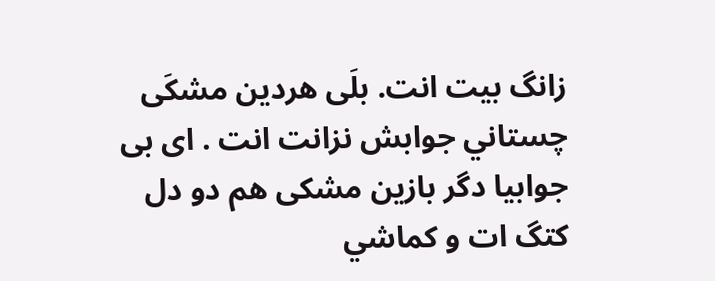زانگ بيت انت. بلَی هردين مشكَی چستاني جوابش نزانت انت . ای بی  جوابیا دگر بازين مشكی هم دو دل كتگ ات و كماشي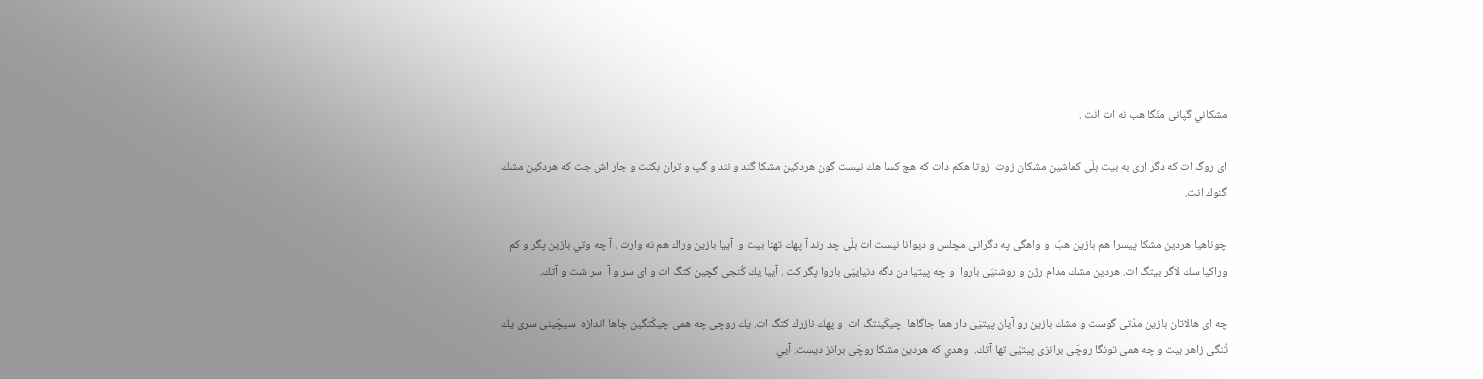مشكاني گپانی منّگا هب نه ات انت .

ای روگ ات كه دگر اری به بيت بلَی كماشين مشكان زوت  زوتا هكم دات كه هچ كسا هك نيست گون هردكين مشكا گند و نند و گپ و تران بكنت و جار اش جت كه هردكين مشك گنوك انت.

چوناهيا هردين مشكا پيسرا هم بازين هبّ  و واهگی په دگرانی مچلس و ديوانا نيست ات بلَی چد رند آ پهك تهنا بيت و  آييا بازين وراك هم نه وارت . آ چه وتي بازين پگر و كم وراكيا سك لاگر بيتگ ات. هردين مشك مدام رژن و روشنيَی باروا  و چه پيتيا دن دگه دنياييَی باروا پگر كت . آييا يك كُنجی گچين كتگ ات و ای سر و آ  سر شت و آتك.

چه ای هالاتان بازين مدّتی گوست و مشك بازين رو آيان پيتيَی دار هما جاگاها  چيكّينتگ ات  و پهك نازرك كتگ ات. يك روچی چه همی چيكّتگين جاها اندازه  سيچّينی سری يك تُنگی زاهر بيت و چه همی تونگا روچَی برانزی پيتيَی تها آتك.  وهدي كه هردين مشكا روچَی برانز ديست. آيي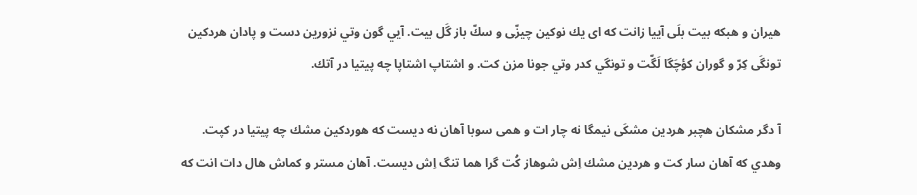هيران و هبكه بيت بلَی آييا زانت كه ای يك نوكين چيزّ‍ی و سكّ باز گَل بيت. آيي گون وتي نزورين دست و پادان هردكين تونگَی كِرّ و گوران كؤچَگا لَگّت و تونگي كدر وتي جونا مزن كت. و اشتاپ اشتاپا چه پيتيا در آتك.

آ دگر مشكان هچبر هردين مشكَی نيمگا نه چار ات و همی سوبا آهان نه ديست كه هوردكين مشك چه پيتيا در كپت. وهدي كه آهان سار كت و هردين مشك اِش شوهاز كُت گرا هما تنگ اِش ديست. آهان مستر و كماش هال دات انت كه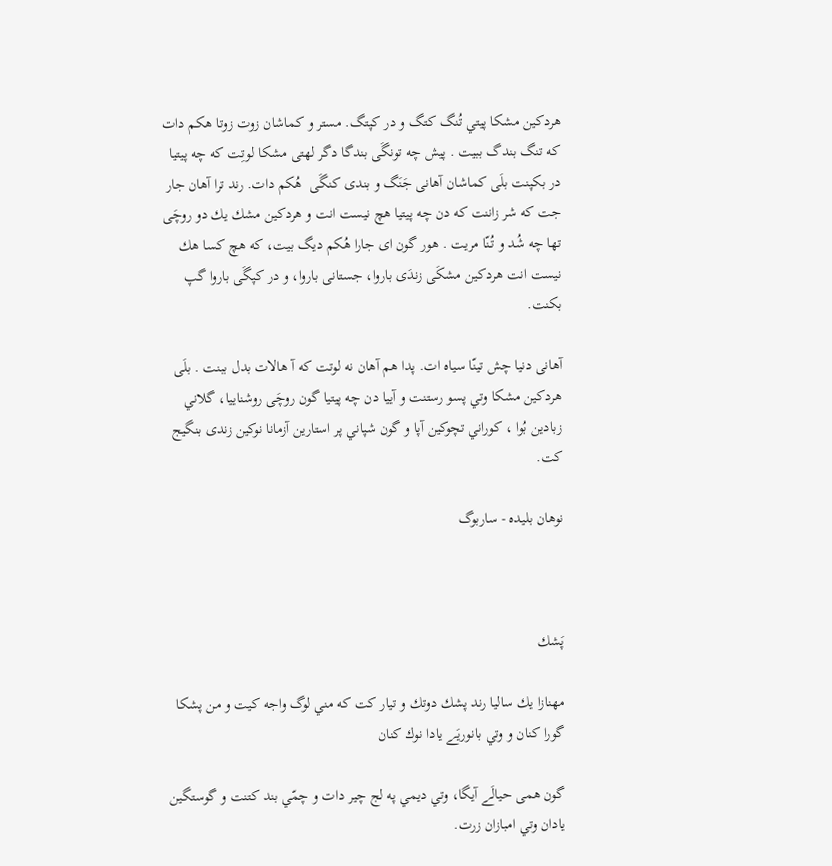هردكين مشكا پيتي تُنگ كتگ و در كپتگ. مستر و كماشان زوت زوتا هكم دات كه تنگ بندگ ببيت . پيش چه تونگَی بندگا دگر لهتی مشكا لوتِت كه چه پيتيا در بكپنت بلَی كماشان آهانی جَنَگ و بندی كنگَی  هُكم دات. رند ترا آهان جار جت كه شر زاننت كه دن چه پيتيا هچ نيست انت و هردكين مشك يك دو روچَی تها چه شُد و تُنّا مريت . هور گون ای جارا هُكم ديگ بيت، كه هچ كسا هك نيست انت هردكين مشكَی زندَی باروا، جستانی باروا، و در كپگَی باروا گپ بكنت.

آهانی دنيا چش تينّا سياه ات. پدا هم آهان نه لوتت كه آ هالات بدل ببنت . بلَی هردكين مشكا وتي پسو رستنت و آييا دن چه پيتيا گون روچَی روشناييا، گلاني زبادين بُوا ، كوراني تچوكين آپا و گون شپاني پر استارين آزمانا نوكين زندی بنگيج كت.

نوهان بليده - ساربوگ



پَشك

مهنازا يك ساليا رند پشك دوتك و تيار كت كه مني لوگ واجه كيت و من پشكا گورا كنان و وتي بانوريَے يادا نوك كنان

گون همی حيالَے آيگا، وتي ديمي په لج چير دات و چمّي بند كتنت و گوستگين يادان وتي امبازان زرت.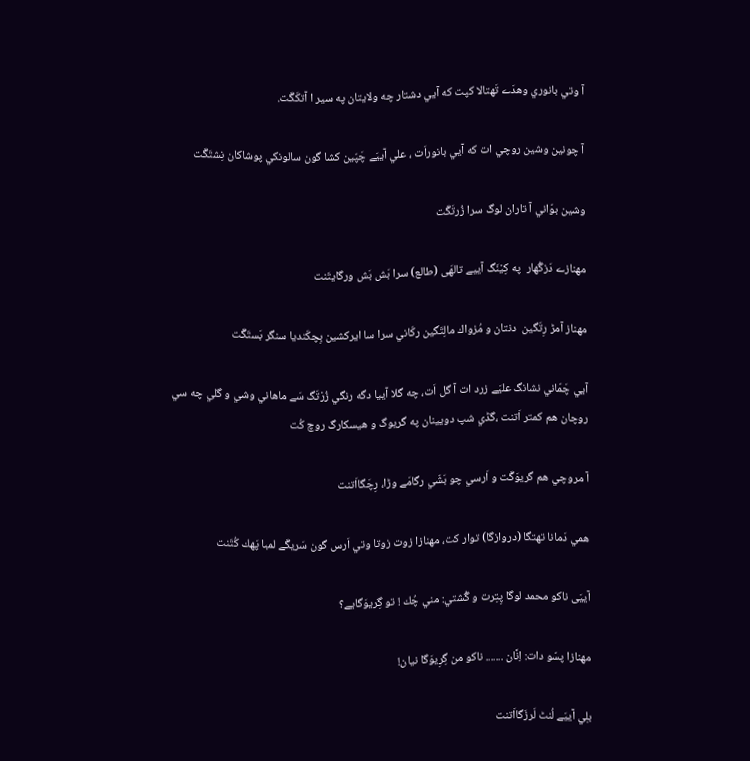آ وتي بانوري وهدَے تَهتالا كپت كه آيي دشتار چه ولايتان په سير ا آتكَگَت.

آ چونين وشين روچي ات كه آيي بانوراَت ، علي آييَے چَپّين كشا گون سالونكي پوشاكان نِشتَگَت

وشين بوّاني آ تاران لوگ سرا زُرتَگَت

مهنازے دَزگُهار  په كِيْنَگ آييے تالهَی (طالع) سرا بَش بَش ورگايتَنت

مهناز آمڑ رِتَگين  دنتان و مُزواك مالِتَگين ركّاني سرا سا ايركشين بِچكَنديا سنگر بَستَگَت

آيي چَمّاني نشانگ عليَے زرد ات آ گل اَت، چه گلا آييا دگه رنگي زُرْتَگ سَے ماهاني وشي و گلي چه سي روچان هم كمتر اَتنت ،گڈي شپ دويينان په گريوگ و هيسكارگ روچ كُت

آ مروچي هم گريوَگَت و اَرسي چو بَشّي رگامَے وڑا، رِچَگااَتنت

همي دَمانا تهتگا (دروازگا) توار كت، مهنازا زوت زوتا وتي اَرس گون سَريگَے لمبا پَهك كُتَنت

آييَی ناكو محمد لوگا پِتِرت و گُشتي: مني چُك ! تو گِريوَگايے؟

مهنازا پسّو دات: اِنَّان ....... ناكو من گِرِيوَگا نيان!

بلِي آييَے لُنٹ لَرزَگااَتنت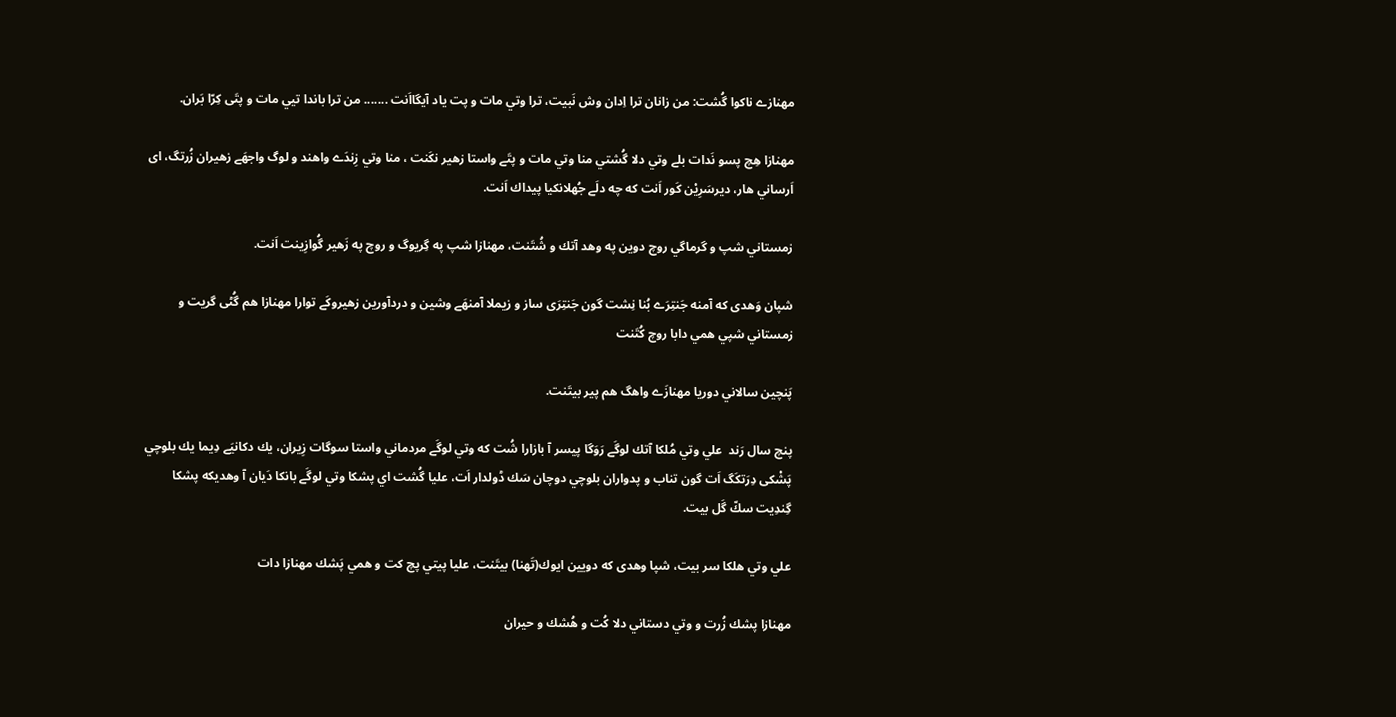مهنازے ناكوا گُشت: من زانان ترا اِدان وش نَبيت، ترا وتي مات و پت ياد آيگااَنت ....... من ترا باندا تيي مات و پتَی كِرّا بَران.

مهنازا هِچ پسو نَدات بلے وتي دلا گُشتي منا وتي مات و پتَے واستا زهير نكَنت ، منا وتي زِندَے واهند و لوگ واجهَے زهيران زُرتگ، ای اَرساني هار، ديرسَرِيْن كَور اَنت كه چه دلَے جُهلانكيا پيداك اَنت.

زمستاني شپ و گرماگي روچ دوين په وهد آتك و شُتَنت، مهنازا شپ په گِريوگ و روچ په زَهير گُوازِينت اَنت.

شپان وَهدی كه آمنه جَنتِرَے بُنا نِشت گون جَنتِرَی ساز و زيملا آمنهَے وشين و دردآورين زهيروكَے توارا مهنازا هم گُٹی گريت و زمستاني شپي همي دابا روچ كُتَنت

پَنچين سالاني دوريا مهنازَے واهگ هم پير بيتَنت.

پنچ سال رَند  علي وتي مُلكا آتك لوگَے رَوَگا پيسر آ بازارا شُت كه وتي لوگَے مردماني واستا سوگات زِيران، يك دكانيَے دِيما يك بلوچي پَشْكی دِرَتكَگ اَت گون تناب و پدواران بلوچي دوچان سَك ڈولدار اَت، عليا گُشت اي پشكا وتي لوگَے بانكا دَيان آ وهديكه پشكا گِندِيت سكّ گَل بيت.

علي وتي هلكا سر بيت، شپا وهدی كه دويين ايوك(تَهنا) بيتَنت، عليا پيتي پچ كت و همي پَشك مهنازا دات

مهنازا پشك زُرت و وتي دستاني دلا كُت و هُشك و حيران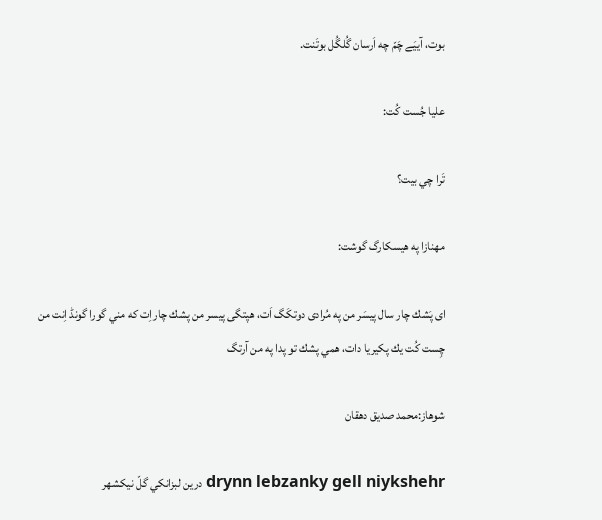بوت، آييَے چَمّ چه اَرسان گُلگُل بوتَنت.

عليا جُست كُت:

تَرا چي بيت؟

مهنازا په هيسكارگ گوشت:

ای پَشك چار سال پيسَر من په مُرادی دوتكَگ اَت، هپتگی پيسر من پشك چاراِت كه مني گورا گونڈ اِنت من چِست كُت يك پكيريا دات، همي پشك تو پدا په من آرتگ

شوهاز:محمد صديق دهقان

drynn lebzanky gell niykshehr درين لبزانكي گلّ نيكشهر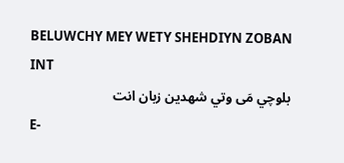BELUWCHY MEY WETY SHEHDIYN ZOBAN INT
بلوچي مَی وتي شهدين زبان انت
E-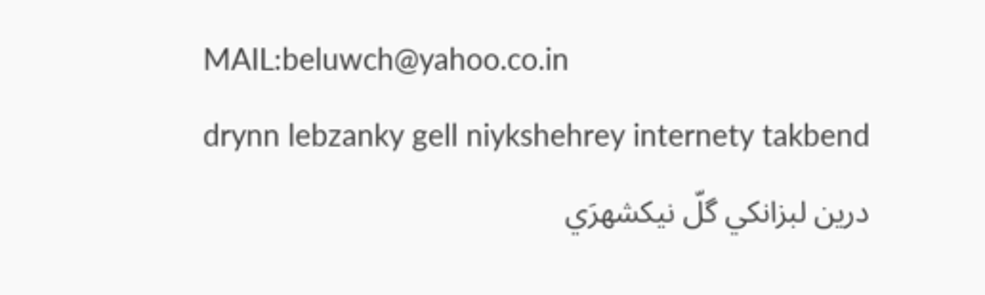MAIL:beluwch@yahoo.co.in
drynn lebzanky gell niykshehrey internety takbend
درين لبزانكي گلّ نيكشهرَي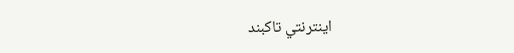اينترنتي تاكبند